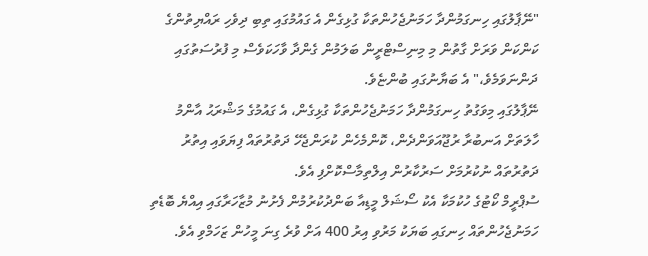"ނޭޕާލުގައި ހިނގަމުންދާ ހަމަނުޖެހުންތަކާ ގުޅިގެން އެ ގައުމުގައި ތިބި ދިވެހި ރައްޔިތުންގެ ކަންކަން ވަރަށް ގާތުން މި މިނިސްޓްރީން ބަލަމުން ގެންދާ ވާހަކަވެސް މި ފުރުސަތުގައި ދަންނަވަމެވެ،" އެ ބަޔާނުގައި ބުންޏެވެ.
ނޭޕާލުގައި މިވަގުތު ހިނގަމުންދާ ހަމަނުޖެހުންތަކާ ގުޅިގެން، އެ ގައުމުގެ މަޝްރަޙު އާންމު ހާލަތަށް އަނބުރާ ރުޖޫއަވަންދެން، ކޮންމެހެން ކުރަންޖެހޭ ދަތުރުތައް ފިޔަވައި އިތުރު ދަތުރުތައް ނުކުރުމަށް ސަރުކާރުން އިލްތިމާސްކޮށްފި އެވެ.
ސުޕްރީމް ކޯޓުގެ ހުކުމަކާ އެކު ސޯޝަލް މީޑިއާ ބަންދުކުރުމުން ފެށުނު މުޒާހަރާގައި އިއްޔެ ބޮޑެތި ހަމަނުޖެހުންތައް ހިނގައި ބަޔަކު މަރުވި އިރު 400 އަށް ވުރެ ގިނަ މީހުން ޒަހަމްވި އެވެ.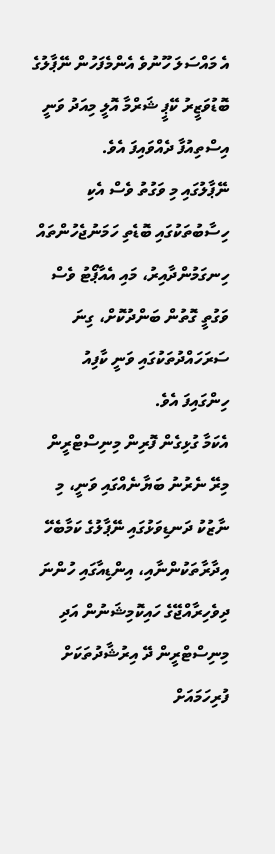އެ މައްސަލަ ހޫނުވެ އެންމެފަހުން ނޭޕާލުގެ ބޮޑުވަޒީރު ކޭޕީ ޝަރްމާ އޮލީ މިއަދު ވަނީ އިސްތިއުފާ ދެއްވައިފަ އެވެ.
ނޭޕާލުގައި މި ވަގުތު ވެސް އެކި ހިސާބުތަކުގައި ބޮޑެތި ހަމަނުޖެހުންތައް ހިނގަމުންދާއިރު، މައި އެއާޕޯޓު ވެސް ވަގުތީ ގޮތުން ބަންދުކޮށް، ގިނަ ސަރަހައްދުތަކުގައި ވަނީ ކާފިއު ހިންގައިފަ އެވެ.
އެކަމާ ގުޅިގެން ފޮރިން މިނިސްޓްރީން މިރޭ ނެރުނު ބަޔާނެއްގައި ވަނީ، މި ނާޒުކު ދަނޑިވަޅުގައި ނޭޕާލުގެ ކަމާބެހޭ އިދާރާތަކުންނާއި، އިންޑިއާގައި ހުންނަ ދިވެހިރާއްޖޭގެ ހައިކޮމިޝަނުން އަދި މިނިސްޓްރީން ދޭ އިރުޝާދުތަކަށް ފުރިހަމައަށް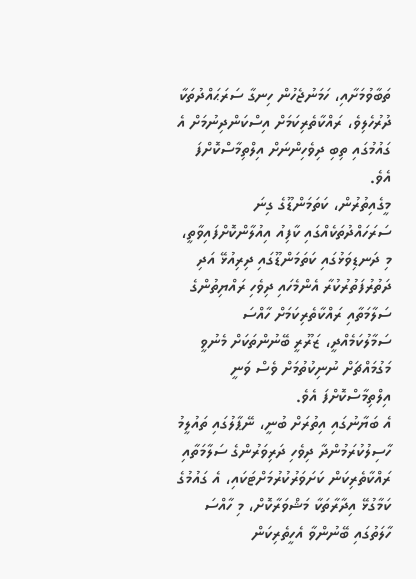ތަބާވުމަށާއި، ހަމަނުޖެހުން ހިނގާ ސަރަޙައްދުތަކާ ދުރުހެލިވެ، ރައްކާތެރިކަމަށް އިސްކަންދިނުމަށް އެ ގައުމުގައި ތިބި ދިވެހިންނަށް އިލްތިމާސްކޮށްފަ އެވެ.
މީގެއިތުރުން، ކަތަމަންޑޫގެ ގިނަ ސަރަހައްދުތަކެއްގައި ކާފިއު އިއުލާންކޮށްފައިވާތީ، މި ދަނޑިވަޅުގައި ކަތަމަންޑޫގައި ދިރިއުޅޭ އަދި ދަތުރުފަތުރުކުރާ އެންމެހައި ދިވެހި ރައްޔިތުންގެ ސަލާމަތާއި ރައްކާތެރިކަމަށް ހާއްސަ ސަމާލުކަމެއްދީ، ޒަރޫރީ ބޭނުންތަކަށް މެނުވީ މަގުމައްޗަށް ނުނިކުތުމަށް ވެސް ވަނީ އިލްތިމާސްކޮށްފަ އެވެ.
އެ ބަޔާނުގައި އިތުރަށް ބުނީ، ނޭޕާލުގައި ތައުލީމު ހާސިލުކުރަމުންދާ ދިވެހި ދަރިވަރުންގެ ސަލާމަތާއި ރައްކާތެރިކަން ކަށަވަރުކުރުމަށްޓަކައި، އެ ގައުމުގެ ކަމާގުޅޭ އިދާރާތަކާ މަޝްވަރާކޮށް، މި ހާއްސަ ހާލަތުގައި ބޭނުންވާ އެހީތެރިކަން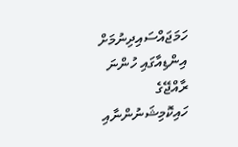ހަމަޖައްސައިދިނުމަށް އިންޑިއާގައި ހުންނަ ރާއްޖޭގެ ހައިކޮމިޝަނުންނާއި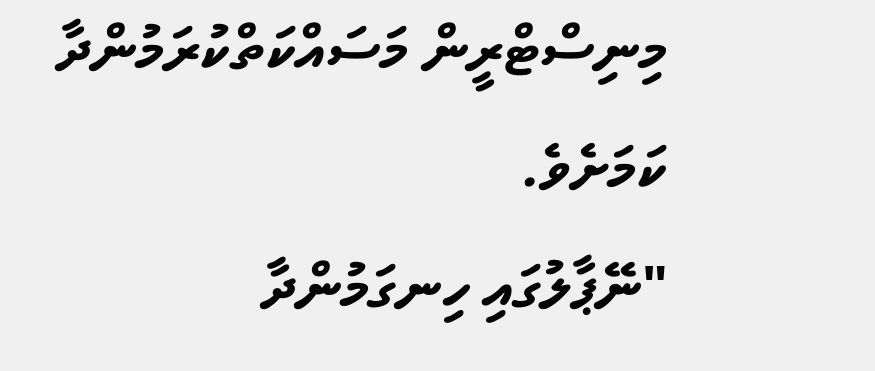މިނިސްޓްރީން މަސައްކަތްކުރަމުންދާ ކަމަށެވެ.
"ނޭޕާލުގައި ހިނގަމުންދާ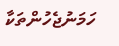ހަމަނުޖެހުންތަކާ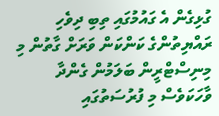ގުޅިގެން އެ ގައުމުގައި ތިބި ދިވެހި ރައްޔިތުންގެ ކަންކަން ވަރަށް ގާތުން މި މިނިސްޓްރީން ބަލަމުން ގެންދާ ވާހަކަވެސް މި ފުރުސަތުގައި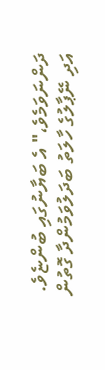ދަންނަވަމެވެ،" އެ ބަޔާނުގައި ބުންޏެވެ.
އަދި ނޭޕާލުގެ ހާލަތު ބަދަލުވަމުންދާ ގޮތުން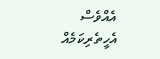އެއްވެސް އެހީތެރިކަމެއް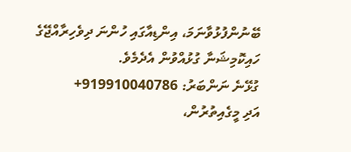ބޭނުންފުޅުވާނަމަ، އިންޑިއާގައި ހުންނަ ދިވެހިރާއްޖޭގެ ހައިކޮމިޝަނާ ގުޅުއްވުން އެދެމެވެ.
ގުޅޭނެ ނަންބަރު: 919910040786+
އަދި މީގެއިތުރުން،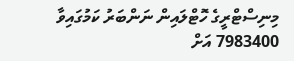މިނިސްޓްރީގެ ހޮޓްލައިން ނަންބަރު ކަމުގައިވާ 7983400 އަށް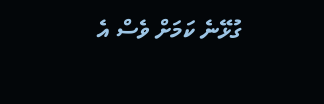ގުޅޭނެ ކަމަށް ވެސް އެ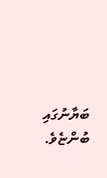ބަޔާނުގައި ބުންޏެވެ.